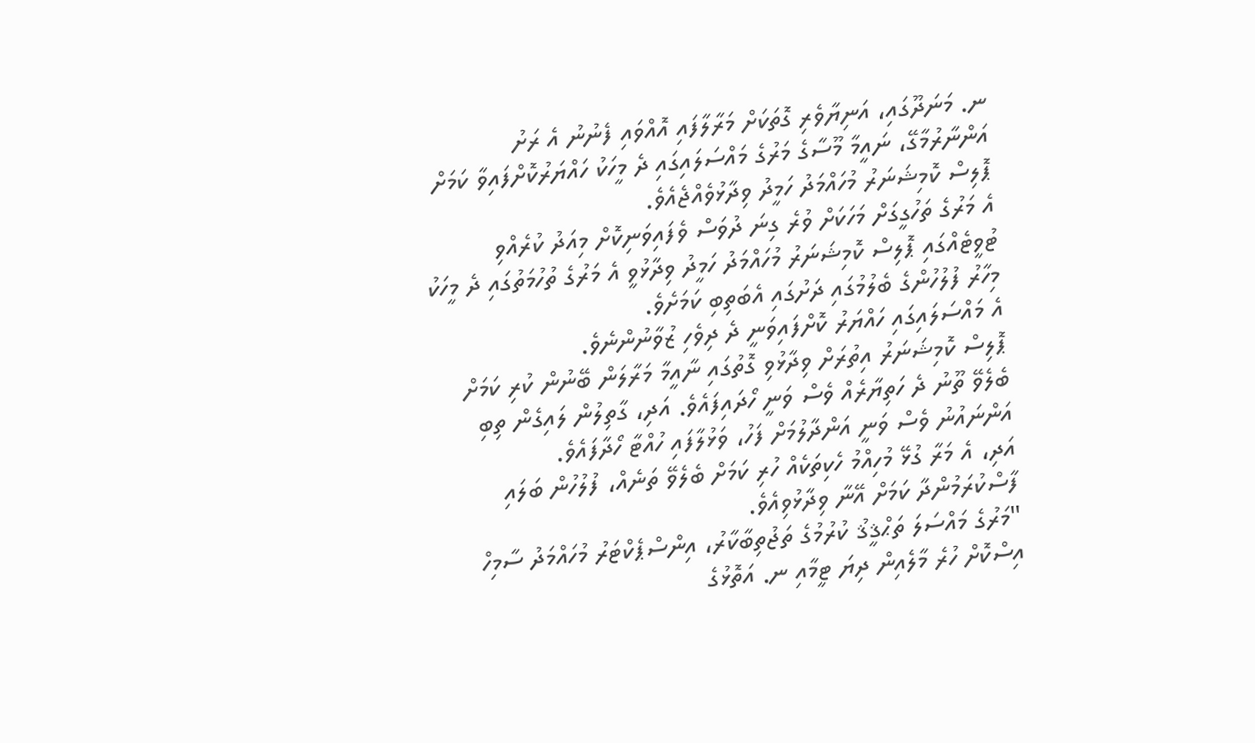ނ. މަނަދޫގައި، އަނިޔާވެރި ގޮތަކަށް މަރާލާފައި އޮއްވައި ފެނުނު އެ ރަށު އަންނާރުމާގޭ، ނައީމާ މޫސާގެ މަރުގެ މައްސަލައިގައި ދެ މީހަކު ހައްޔަރުކޮށްފައިވާ ކަމަށް ޕޮލިސް ކޮމިޝަނަރު މުހައްމަދު ހަމީދު ވިދާޅުވެއްޖެއެވެ.
އެ މަރުގެ ތަހުގީގަށް މަހަކަށް ވުރެ ގިނަ ދުވަސް ވެފައިވަނިކޮށް މިއަދު ކުރެއްވި ޓުވީޓެއްގައި ޕޮލިސް ކޮމިޝަނަރު މުހައްމަދު ހަމީދު ވިދާޅުވީ އެ މަރުގެ ތުހުމަތުގައި ދެ މީހަކު މިހާރު ފުލުހުންގެ ބެލުމުގައި ދަށުގައި އެބަތިބި ކަމަށެވެ.
އެ މައްސަލައިގައި ހައްޔަރު ކޮށްފައިވަނީ ދެ ދިވެހި ޒުވާނުންނެވެ.
ޕޮލިސް ކޮމިޝަނަރު އިތުރަށް ވިދާޅުވި ގޮތުގައި ނާއީމާ މަރާލަން ބޭނުން ކުރި ކަމަށް ބެލެވޭ ތޫނު ދެ ހަތިޔާރެއް ވެސް ވަނީ ހޯދައިފައެވެ. އަދި، ގާތިލުން ލައިގެން ތިބި އަންނައުނު ވެސް ވަނީ އަންދާލުމަށް ފަހު، ވަޅުލާފައި ހުއްޓާ ހޯދާފައެވެ.
އަދި، އެ މަރާ ގުޅޭ މުހިއްމު ހެކިތަކެއް ހުރި ކަމަށް ބެލެވޭ ތަނެއް، ފުލުހުން ބަލައި ފާސްކުރަމުންދާ ކަމަށް އޭނާ ވިދާޅުވިއެވެ.
"މަރުގެ މައްސަލަ ތަޙްޤީޤު ކުރުމުގެ ތަޖުތިބާކާރު، އިންސްޕެކްޓަރު މުހައްމަދު ސާމިހް އިސްކޮށް ހުރެ މާލެއިން ދިޔަ ޓީމާއި ނ. އަތޮޅުގެ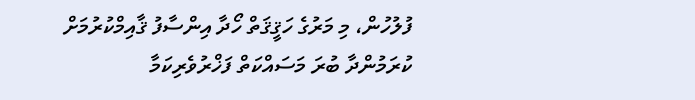ފުލުހުން، މި މަރުގެ ހަޤީޤަތް ހޯދާ އިންސާފު ޤާއިމްކުރުމަށް ކުރަމުންދާ ބުރަ މަސައްކަތް ފަޚްރުވެރިކަމާ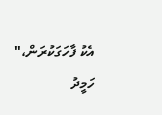އެކު ފާހަގަކުރަން،" ހަމީދު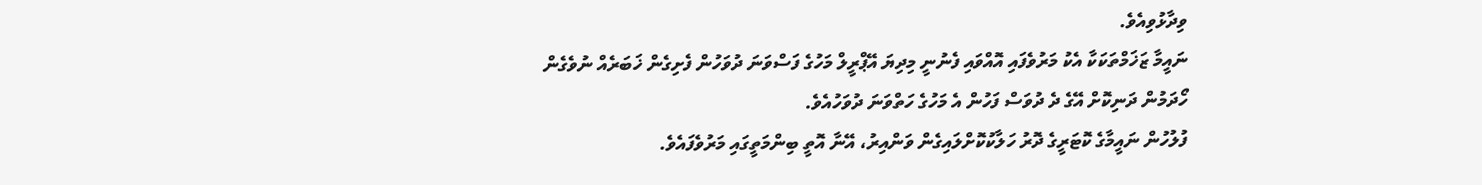ވިދާޅުވިއެވެ.
ނައީމާ ޒަޚަމްތަކަކާ އެކު މަރުވެފައި އޮއްވައި ފެނުނީ މިދިޔަ އޭޕްރީލް މަހުގެ ފަސްވަނަ ދުވަހުން ފެށިގެން ޚަބަރެއް ނުވެގެން ހޯދަމުން ދަނިކޮށް އޭގެ ދެ ދުވަސް ފަހުން އެ މަހުގެ ހަތްވަނަ ދުވަހުއެވެ.
ފުލުހުން ނައީމާގެ ކޮޓަރީގެ ދޮރު ހަލާކުކޮށްލައިގެން ވަންއިރު، އޭނާ އޮތީ ބިންމަތީގައި މަރުވެފައެވެ.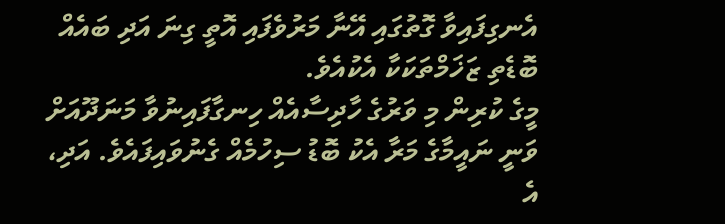އެނގިފައިވާ ގޮތުގައި އޭނާ މަރުވެފައި އޮތީ ގިނަ އަދި ބައެއް ބޮޑެތި ޒަޚަމްތަކަކާ އެކުއެވެ.
މީގެ ކުރިން މި ވަރުގެ ހާދިސާއެއް ހިނގާފައިނުވާ މަނަދޫއަށް ވަނީ ނައީމާގެ މަރާ އެކު ބޮޑު ސިހުމެއް ގެނުވައިފައެވެ. އަދި، އެ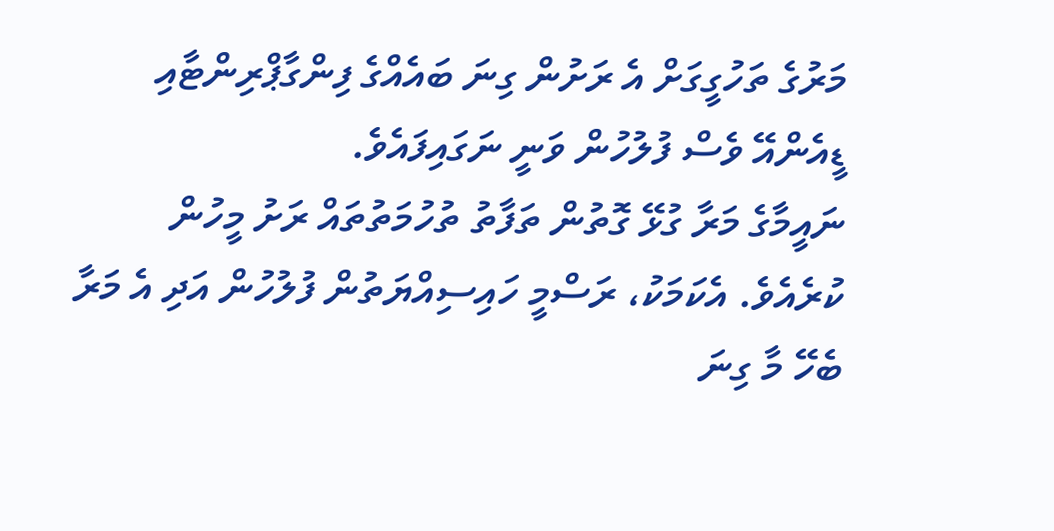މަރުގެ ތަހުގީގަށް އެ ރަށުން ގިނަ ބައެއްގެ ފިންގާޕްރިންޓާއި ޑީއެންއޭ ވެސް ފުލުހުން ވަނީ ނަގައިފައެވެ.
ނައީމާގެ މަރާ ގުޅޭ ގޮތުން ތަފާތު ތުހުމަތުތައް ރަށު މީހުން ކުރެއެވެ. އެކަމަކު، ރަސްމީ ހައިސިއްޔަތުން ފުލުހުން އަދި އެ މަރާ ބެހޭ މާ ގިނަ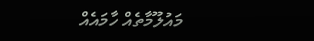މައުލޫމާތެއް ހާމައެއް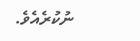ނުކުރެއެވެ.